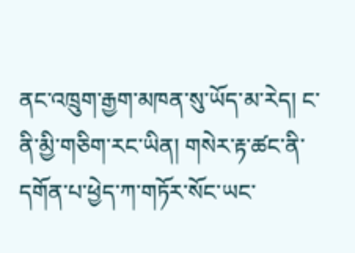ནང་འཁྲུག་རྒྱག་མཁན་སུ་ཡོད་མ་རེད། ང་ནི་མྱི་གཅིག་རང་ཡིན། གསེར་རྟ་ཚང་ནི་དགོན་པ་ཕྱེད་ཀ་གཏོར་སོང་ཡང་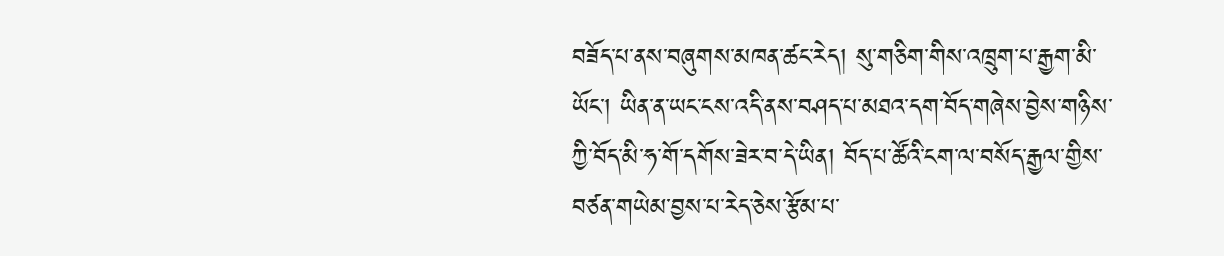བཟོད་པ་ནས་བཞུགས་མཁན་ཚང་རེད། སུ་གཅིག་གིས་འཁྲུག་པ་རྒྱག་མི་ཡོང་། ཡིན་ན་ཡང་ངས་འདི་ནས་བཤད་པ་མཐའ་དག་བོད་གཞེས་བྱེས་གཉིས་ཀྱི་བོད་མི་ཧ་གོ་དགོས་ཟེར་བ་དེ་ཡིན། བོད་པ་ཚོའི་ངག་ལ་བསོད་རྒྱལ་གྱིས་བཙན་གཡེམ་བྱས་པ་རེད་ཅེས་རྩོམ་པ་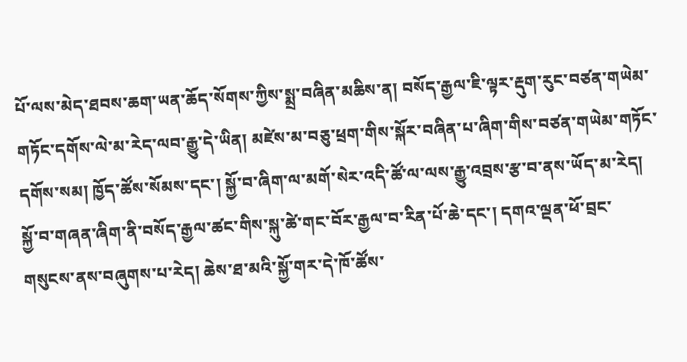པོ་ལས་མེད་ཐབས་ཆག་ཡན་ཆོད་སོགས་ཀྱིས་སྨྲ་བཞིན་མཆིས་ན། བསོད་རྒྱལ་ཇི་ལྟར་རྡུག་རུང་བཙན་གཡེམ་གཏོང་དགོས་ལེ་མ་རེད་ལབ་རྒྱུ་དེ་ཡིན། མཛེས་མ་བཅུ་ཕྲག་གིས་སྐོར་བཞིན་པ་ཞིག་གིས་བཙན་གཡེམ་གཏོང་དགོས་སམ། ཁྱོད་ཚོས་སོམས་དང་། སྐྱོ་བ་ཞིག་ལ་མགོ་སེར་འདི་ཚོ་ལ་ལས་རྒྱུ་འབྲས་རྩ་བ་ནས་ཡོད་མ་རེད།
སྐྱོ་བ་གཞན་ཞིག་ནི་བསོད་རྒྱལ་ཚང་གིས་སྐུ་ཚེ་གང་བོར་རྒྱལ་བ་རིན་པོ་ཆེ་དང་། དགའ་ལྡན་ཕོ་བྲང་གསུངས་ནས་བཞུགས་པ་རེད། ཆེས་ཐ་མའི་སྐྱོ་གར་དེ་ཁོ་ཚོས་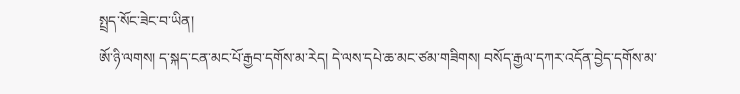སྤྲད་སོང་ཟེང་བ་ཡིན།
ཨོ་ཉི་ལགས། ད་སྐད་ངན་མང་པོ་རྒྱབ་དགོས་མ་རེད། དེ་ལས་དཔེ་ཆ་མང་ཙམ་གཟིགས། བསོད་རྒྱལ་དཀར་འདོན་བྱེད་དགོས་མ་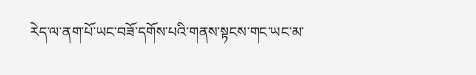རེད་ལ་ནག་པོ་ཡང་བཟོ་དགོས་པའི་གནས་སྟངས་གང་ཡང་མ་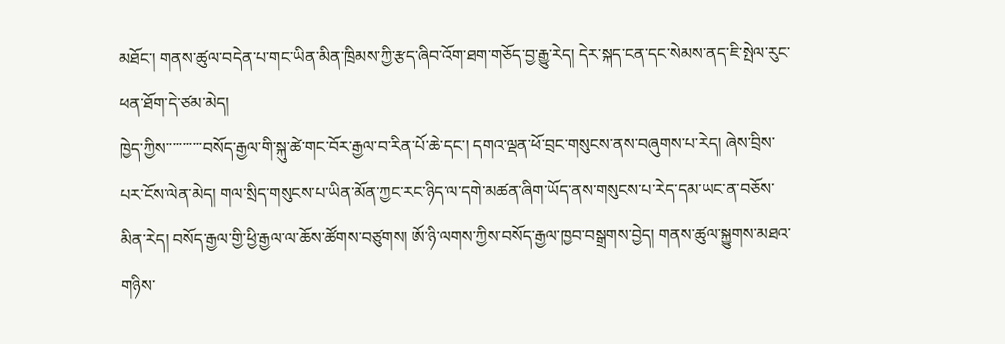མཐོང་། གནས་ཚུལ་བདེན་པ་གང་ཡིན་མིན་ཁྲིམས་ཀྱི་རྩད་ཞིབ་འོག་ཐག་གཅོད་བྱ་རྒྱུ་རེད། དེར་སྐད་ངན་དང་སེམས་ནད་ཇི་སྤེལ་རུང་ཕན་ཐོག་དེ་ཙམ་མེད།
ཁྱེད་ཀྱིས་་་་་་་་་་་བསོད་རྒྱལ་གི་སྐུ་ཚེ་གང་བོར་རྒྱལ་བ་རིན་པོ་ཆེ་དང་། དགའ་ལྡན་ཕོ་བྲང་གསུངས་ནས་བཞུགས་པ་རེད། ཞེས་བྲིས་པར་ངོས་ལེན་མེད། གལ་སྲིད་གསུངས་པ་ཡིན་མོན་ཀྱང་རང་ཉིད་ལ་དགེ་མཚན་ཞིག་ཡོད་ནས་གསུངས་པ་རེད་དམ་ཡང་ན་བཅོས་མིན་རེད། བསོད་རྒྱལ་གྱི་ཕྱི་རྒྱལ་ལ་ཆོས་ཚོགས་བཙུགས། ཨོ་ཉི་ལགས་ཀྱིས་བསོད་རྒྱལ་ཁྱབ་བསྒྲགས་བྱེད། གནས་ཚུལ་སྐྱུགས་མཐའ་གཉིས་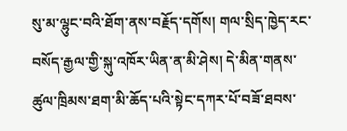སུ་མ་ལྷུང་བའི་ཐོག་ནས་བརྗོད་དགོས། གལ་སྲིད་ཁྱེད་རང་བསོད་རྒྱལ་གྱི་སྐུ་འཁོར་ཡིན་ན་མི་ཤེས། དེ་མིན་གནས་ཚུལ་ཁྲིམས་ཐག་མི་ཆོད་པའི་སྟེང་དཀར་པོ་བཟོ་ཐབས་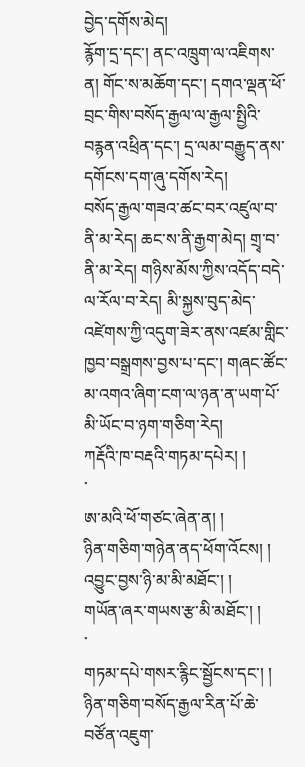བྱེད་དགོས་མེད།
རྙོག་དྲ་དང་། ནང་འཁྲུག་ལ་འཇིགས་ན། གོང་ས་མཆོག་དང་། དགའ་ལྡན་ཕོ་བྲང་གིས་བསོད་རྒྱལ་ལ་རྒྱལ་སྤྱིའི་བརྙན་འཕྲིན་དང་། དྲ་ལམ་བརྒྱུད་ནས་དགོངས་དག་ཞུ་དགོས་རེད།
བསོད་རྒྱལ་གཟའ་ཚང་བར་འཛུལ་བ་ནི་མ་རེད། ཆང་ས་ནི་རྒྱག་མེད། གྲྭ་བ་ནི་མ་རེད། གཉིས་མོས་ཀྱིས་འདོད་བདེ་ལ་རོལ་བ་རེད། མི་སྐྱས་བུད་མེད་འཛེགས་ཀྱི་འདུག་ཟེར་ནས་འཛམ་གླིང་ཁྱབ་བསྒྲགས་བྱས་པ་དང་། གཞང་ཚོང་མ་འགའ་ཞིག་ངག་ལ་ཉན་ན་ཡག་པོ་མི་ཡོང་བ་ཉག་གཅིག་རེད།
ཀརྡོའི་ཁ་བརྡའི་གཏམ་དཔེར། །
་
ཨ་མའི་ཕོ་གཙང་ཞེན་ན། །
ཉིན་གཅིག་གཉེན་ནད་ཕོག་འོངས། །
འབྱུང་བྱས་ཉི་མ་མི་མཐོང་། །
གཡོན་ཞར་གཡས་རྩ་མི་མཐོང་། །
་
གཏམ་དཔེ་གསར་རྙིང་སྦྱོངས་དང་། །
ཉིན་གཅིག་བསོད་རྒྱལ་རིན་པོ་ཆེ་བཙོན་འཇུག་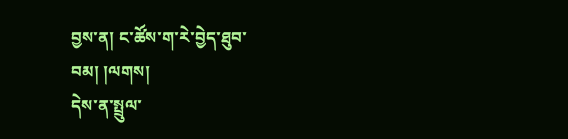བྱས་ན། ང་ཚོས་ག་རེ་བྱེད་ཐུབ་བམ། །ལགས།
དེས་ན་སྤྲུལ་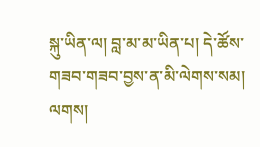སྐུ་ཡིན་ལ། བླ་མ་མ་ཡིན་པ། དེ་ཚོས་གཟབ་གཟབ་བྱས་ན་མི་ལེགས་སམ། ལགས།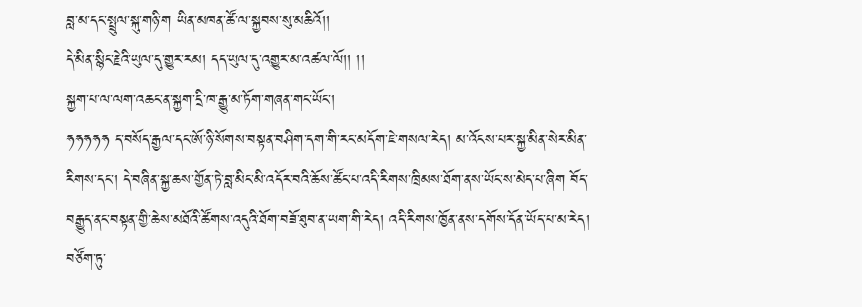བླ་མ་དང་སྤྲུལ་སྐུ་གཉི་ག ཡིན་མཁན་ཚོ་ལ་སྐྱབས་སུ་མཆིའོ།།
དེ་མིན་སྙིང་རྗེའི་ཡུལ་དུ་གྱུར་རམ། དད་ཡུལ་དུ་འགྱུར་མ་འཚལ་ལོ།། །།
སྐྱག་པ་ལ་ལག་འཆང་ན་སྐྱག་དྲི་ཁ་རྒྱུ་མ་ཏོག་གཞན་གང་ཡོང་།
ཧཧཧཧཧ ད་བསོད་རྒྱལ་དང་ཨོ་ཉི་སོགས་བསྟན་བཤིག་དག་གི་རང་མདོག་ཇེ་གསལ་རེད། མ་འོངས་པར་སྐྱ་མིན་སེར་མིན་རིགས་དང་། དེ་བཞིན་སྐྱ་ཆས་གྱོན་ཏེ་བླ་མིང་མི་འདོར་བའི་ཆོས་ཚོང་པ་འདི་རིགས་ཁྲིམས་ཐོག་ནས་ཡོང་ས་མེད་པ་ཞིག བོད་བརྒྱུད་ནང་བསྟན་གྱི་ཆེས་མཐོའི་ཚོགས་འདུའི་ཐོག་བཟོ་ཐུབ་ན་ཡག་གི་རེད། འདི་རིགས་ཁྱོན་ནས་དགོས་དོན་ཡོད་པ་མ་རེད། བཙོག་ཏུ་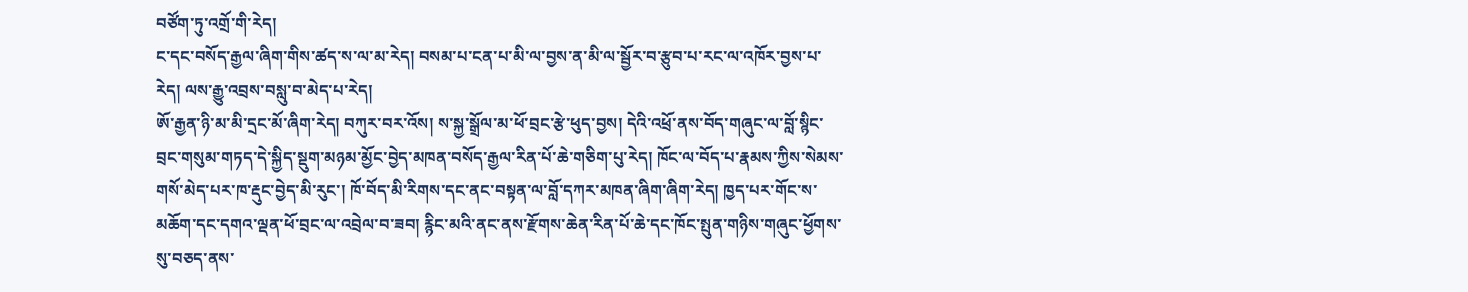བཙོག་ཏུ་འགྲོ་གི་རེད།
ང་དང་བསོད་རྒྱལ་ཞིག་གིས་ཚད་ས་ལ་མ་རེད། བསམ་པ་ངན་པ་མི་ལ་བྱས་ན་མི་ལ་སྦྱོར་བ་རྩུབ་པ་རང་ལ་འཁོར་བྱས་པ་རེད། ལས་རྒྱུ་འབྲས་བསླུ་བ་མེད་པ་རེད།
ཨོ་རྒྱན་ཉི་མ་མི་དྲང་མོ་ཞིག་རེད། བཀུར་བར་འོས། ས་སྐྱ་སྒྲོལ་མ་ཕོ་བྲང་རྩེ་ཕུད་བྱས། དེའི་འཕྲོ་ནས་བོད་གཞུང་ལ་བློ་སྙིང་བྲང་གསུམ་གཏད་དེ་སྐྱིད་སྡུག་མཉམ་མྱོང་བྱེད་མཁན་བསོད་རྒྱལ་རིན་པོ་ཆེ་གཅིག་པུ་རེད། ཁོང་ལ་བོད་པ་རྣམས་ཀྱིས་སེམས་གསོ་མེད་པར་ཁ་རྡུང་བྱེད་མི་རུང་། ཁོ་བོད་མི་རིགས་དང་ནང་བསྟན་ལ་བློ་དཀར་མཁན་ཞིག་ཞིག་རེད། ཁྱད་པར་གོང་ས་མཆོག་དང་དགའ་ལྡན་ཕོ་བྲང་ལ་འབྲེལ་བ་ཟབ། རྙིང་མའི་ནང་ནས་རྫོགས་ཆེན་རིན་པོ་ཆེ་དང་ཁོང་སྤུན་གཉིས་གཞུང་ཕྱོགས་སུ་བཅད་ནས་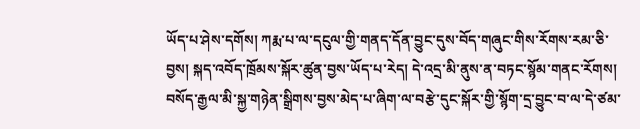ཡོད་པ་ཤེས་དགོས། ཀརྨ་པ་ལ་དངུལ་གྱི་གནད་དོན་བྱུང་དུས་བོད་གཞུང་གིས་རོགས་རམ་ཅི་བྱས། སྐད་འབོད་ཁྲོམས་སྐོར་ཚུན་བྱས་ཡོད་པ་རེད། དེ་འདྲ་མི་ནུས་ན་བཏང་སྙོམ་གནང་རོགས། བསོད་རྒྱལ་མི་སྐྱ་གཉེན་སྒྲིགས་བྱས་མེད་པ་ཞིག་ལ་བརྩེ་དུང་སྐོར་གྱི་སྙོག་དྲ་བྱུང་བ་ལ་དེ་ཙམ་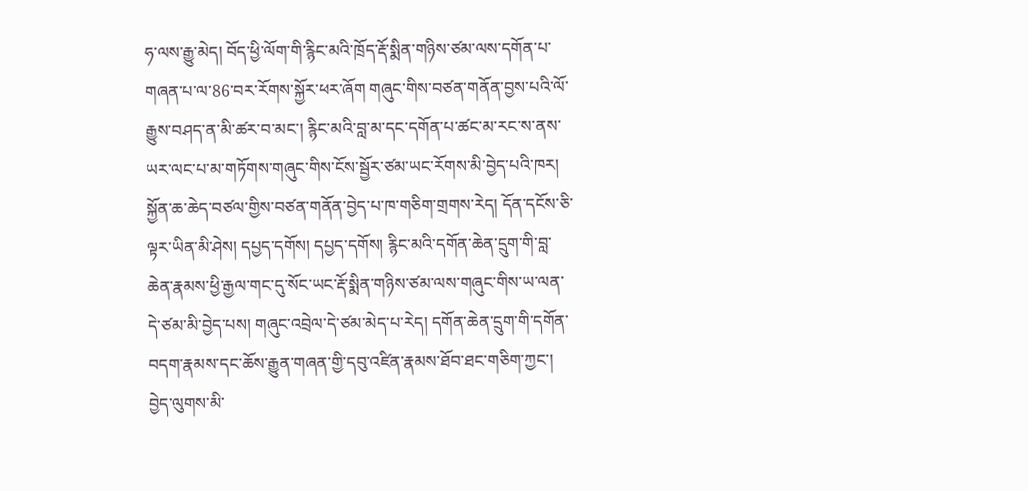ཧ་ལས་རྒྱུ་མེད། བོད་ཕྱི་ལོག་གི་རྙིང་མའི་ཁྲོད་རྡོ་སྨིན་གཉིས་ཙམ་ལས་དགོན་པ་གཞན་པ་ལ་86་བར་རོགས་སྐྱོར་ཕར་ཞོག གཞུང་གིས་བཙན་གནོན་བྱས་པའི་ལོ་རྒྱུས་བཤད་ན་མི་ཚར་བ་མང་། རྙིང་མའི་བླ་མ་དང་དགོན་པ་ཚང་མ་རང་ས་ནས་ཡར་ལང་པ་མ་གཏོགས་གཞུང་གིས་ངོས་སྦྱོར་ཙམ་ཡང་རོགས་མི་བྱེད་པའི་ཁར། སྐྱོན་ཆ་ཆེད་བཙལ་གྱིས་བཙན་གནོན་བྱེད་པ་ཁ་གཅིག་གྲགས་རེད། དོན་དངོས་ཅི་ལྟར་ཡིན་མི་ཤེས། དཔྱད་དགོས། དཔྱད་དགོས། རྙིང་མའི་དགོན་ཆེན་དྲུག་གི་བླ་ཆེན་རྣམས་ཕྱི་རྒྱལ་གང་དུ་སོང་ཡང་རྡོ་སྨིན་གཉིས་ཙམ་ལས་གཞུང་གིས་ཡ་ལན་དེ་ཙམ་མི་བྱེད་པས། གཞུང་འབྲེལ་དེ་ཙམ་མེད་པ་རེད། དགོན་ཆེན་དྲུག་གི་དགོན་བདག་རྣམས་དང་ཆོས་རྒྱུན་གཞན་གྱི་དབུ་འཛིན་རྣམས་ཐོབ་ཐང་གཅིག་ཀྱང་། བྱེད་ལུགས་མི་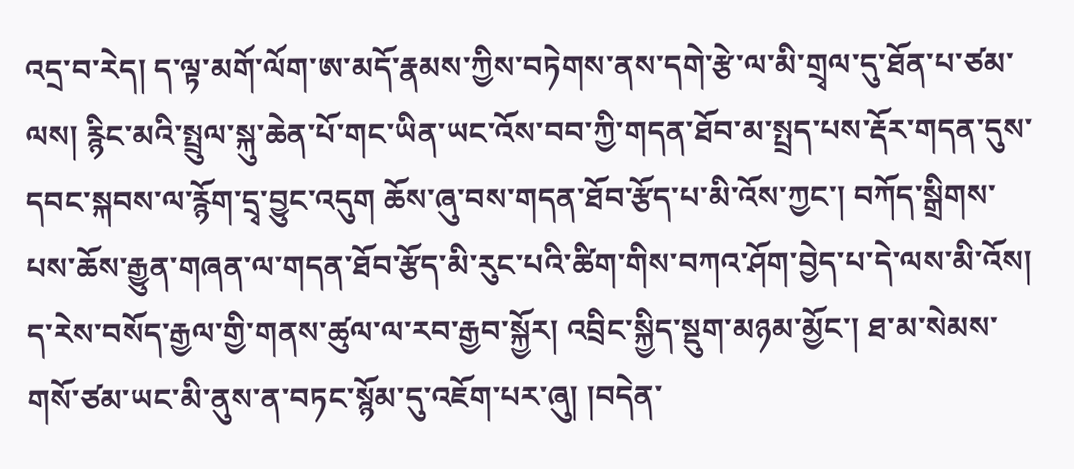འདྲ་བ་རེད། ད་ལྟ་མགོ་ལོག་ཨ་མདོ་རྣམས་ཀྱིས་བཏེགས་ནས་དགེ་རྩེ་ལ་མི་གྲྭལ་དུ་ཐོན་པ་ཙམ་ལས། རྙིང་མའི་སྤྲུལ་སྐུ་ཆེན་པོ་གང་ཡིན་ཡང་འོས་བབ་ཀྱི་གདན་ཐོབ་མ་སྤྲད་པས་རྡོར་གདན་དུས་དབང་སྐབས་ལ་རྙོག་དྲྭ་བྱུང་འདུག ཆོས་ཞུ་བས་གདན་ཐོབ་རྩོད་པ་མི་འོས་ཀྱང་། བཀོད་སྒྲིགས་པས་ཆོས་རྒྱུན་གཞན་ལ་གདན་ཐོབ་རྩོད་མི་རུང་པའི་ཚིག་གིས་བཀའ་ཤོག་བྱེད་པ་དེ་ལས་མི་འོས། ད་རེས་བསོད་རྒྱལ་གྱི་གནས་ཚུལ་ལ་རབ་རྒྱབ་སྐྱོར། འབྲིང་སྐྱིད་སྡུག་མཉམ་མྱོང་། ཐ་མ་སེམས་གསོ་ཙམ་ཡང་མི་ནུས་ན་བཏང་སྙོམ་དུ་འཇོག་པར་ཞུ། །བདེན་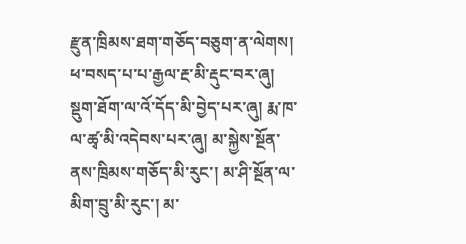རྫུན་ཁྲིམས་ཐག་གཅོད་བཅུག་ན་ལེགས། ཕ་བསད་པ་པ་རྒྱལ་རྔ་མི་རྡུང་བར་ཞུ། སྡུག་ཐོག་ལ་འོ་དོད་མི་བྱེད་པར་ཞུ། རྨ་ཁ་ལ་ཚྭ་མི་འདེབས་པར་ཞུ། མ་སྐྱེས་སྔོན་ནས་ཁྲིམས་གཅོད་མི་རུང་། མ་ཤི་སྔོན་ལ་མིག་བྲུ་མི་རུང་། མ་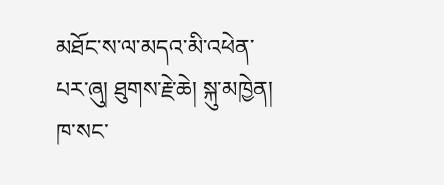མཐོང་ས་ལ་མདའ་མི་འཕེན་པར་ཞུ། ཐུགས་རྗེ་ཆེ། སྐུ་མཁྱེན།
ཁ་སང་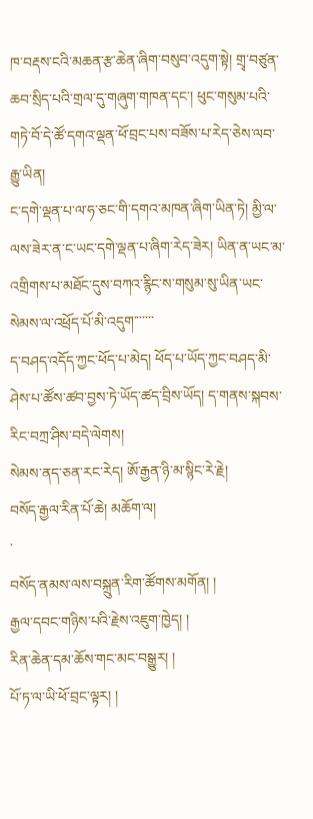ཁ་བརྡས་ངའི་མཆན་རྩ་ཆེན་ཞིག་བསུབ་འདུག་སྟེ། གྲྭ་བཙུན་ཆབ་སྲིད་པའི་གྲལ་དུ་གཞུག་གཁན་དང་། ཕུང་གསུམ་པའི་གཏེ་བོ་དེ་ཚོ་དགའ་ལྡན་ཕོ་བྲང་པས་བཟོས་པ་རེད་ཅེས་ལབ་རྒྱུ་ཡིན།
ང་དགེ་ལྡན་པ་ལ་ཧ་ཅང་གི་དགའ་མཁན་ཞིག་ཡིན་ཏེ། མྱི་ལ་ལས་ཟེར་ན་ང་ཡང་དགེ་ལྡན་པ་ཞིག་རེད་ཟེར། ཡིན་ན་ཡང་མ་འགྲིགས་པ་མཐོང་དུས་བཀའ་རྙིང་ས་གསུམ་སུ་ཡིན་ཡང་སེམས་ལ་འཕྲོད་པོ་མི་འདུག་་་་་་་
ད་བཤད་འདོད་ཀྱང་ཕོད་པ་མེད། ཕོད་པ་ཡོད་ཀྱང་བཤད་མི་ཤེས་པ་ཚོས་ཚབ་བྱས་ཏེ་ཡོད་ཚད་བྲིས་ཡོད། ད་གནས་སྐབས་རིང་བཀྲ་ཤིས་བདེ་ལེགས།
སེམས་ནད་ཅན་རང་རེད། ཨོ་རྒྱན་ཉི་མ་སྙིང་རེ་རྗེ།
བསོད་རྒྱལ་རིན་པོ་ཆེ། མཆོག་ལ།
་
བསོད་ནམས་ལས་བསྐྲུན་རིག་ཚོགས་མགོན། །
རྒྱལ་དབང་གཉིས་པའི་རྗེས་འཇུག་ཁྱེད། །
རིན་ཆེན་དམ་ཆོས་གང་མང་བསྒྱུར། །
པོ་ཏ་ལ་ཡི་ཕོ་བྲང་ལྟར། །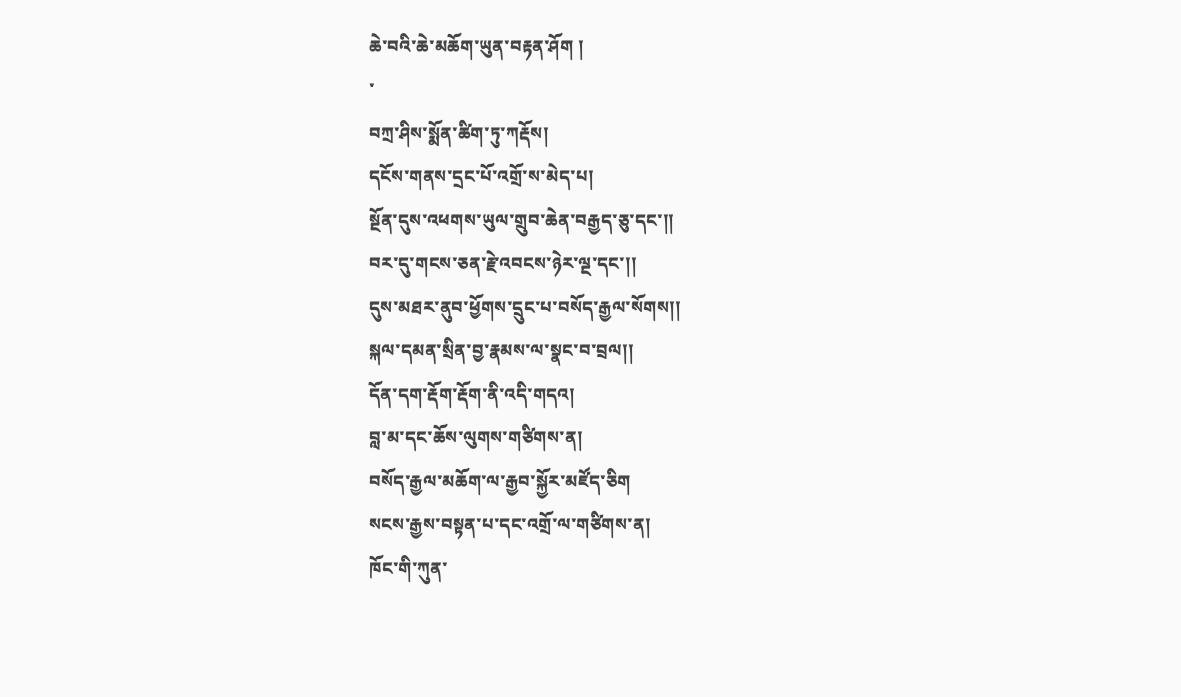ཆེ་བའི་ཆེ་མཆོག་ཡུན་བརྟན་ཤོག །
་
བཀྲ་ཤིས་སྨོན་ཚིག་ཏུ་ཀརྡོས།
དངོས་གནས་དྲང་པོ་འགྲོ་ས་མེད་པ།
སྔོན་དུས་འཕགས་ཡུལ་གྲུབ་ཆེན་བརྒྱད་ཅུ་དང་།།
བར་དུ་གངས་ཅན་རྗེ་འབངས་ཉེར་ལྔ་དང་།།
དུས་མཐར་ནུབ་ཕྱོགས་དྲུང་པ་བསོད་རྒྱལ་སོགས།།
སྐལ་དམན་སྲིན་བྱ་རྣམས་ལ་སྣང་བ་བྲལ།།
དོན་དག་རྡོག་རྡོག་ནི་འདི་གདའ།
བླ་མ་དང་ཆོས་ལུགས་གཙིགས་ན།
བསོད་རྒྱལ་མཆོག་ལ་རྒྱབ་སྐྱོར་མཛོད་ཅིག
སངས་རྒྱས་བསྟན་པ་དང་འགྲོ་ལ་གཙིགས་ན།
ཁོང་གི་ཀུན་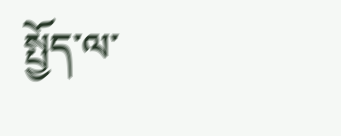སྤྱོད་ལ་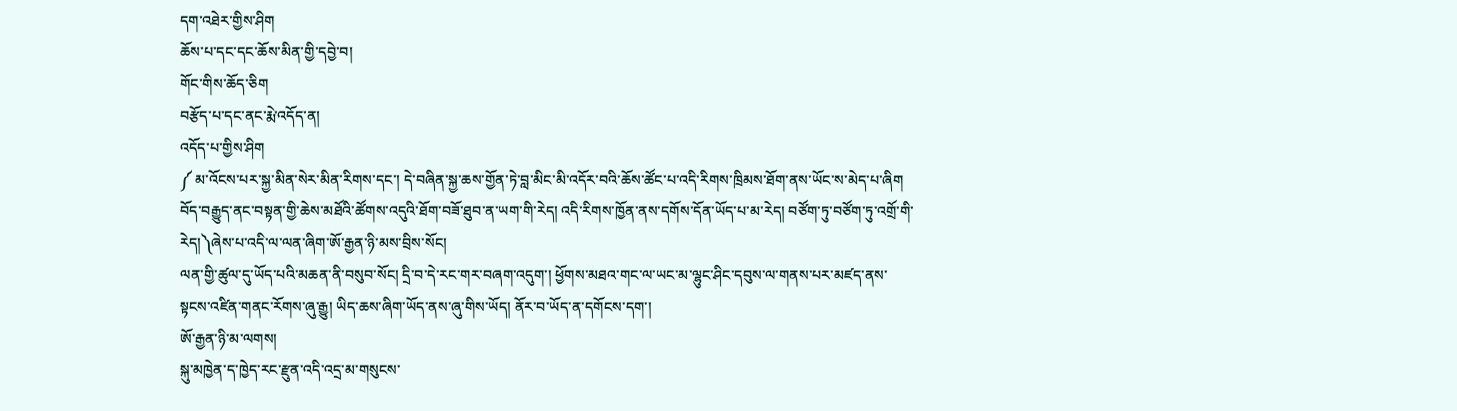དག་འཐེར་གྱིས་ཤིག
ཆོས་པ་དང་དང་ཆོས་མིན་གྱི་དབྱེ་བ།
གོང་གིས་ཆོད་ཅིག
བརྩོད་པ་དང་ནང་རྨེ་འདོད་ན།
འདོད་པ་གྱིས་ཤིག
༼ མ་འོངས་པར་སྐྱ་མིན་སེར་མིན་རིགས་དང་། དེ་བཞིན་སྐྱ་ཆས་གྱོན་ཏེ་བླ་མིང་མི་འདོར་བའི་ཆོས་ཚོང་པ་འདི་རིགས་ཁྲིམས་ཐོག་ནས་ཡོང་ས་མེད་པ་ཞིག བོད་བརྒྱུད་ནང་བསྟན་གྱི་ཆེས་མཐོའི་ཚོགས་འདུའི་ཐོག་བཟོ་ཐུབ་ན་ཡག་གི་རེད། འདི་རིགས་ཁྱོན་ནས་དགོས་དོན་ཡོད་པ་མ་རེད། བཙོག་ཏུ་བཙོག་ཏུ་འགྲོ་གི་རེད།༽ཞེས་པ་འདི་ལ་ལན་ཞིག་ཨོ་རྒྱན་ཉི་མས་བྲིས་སོང།
ལན་གྱི་ཚུལ་དུ་ཡོད་པའི་མཆན་ནི་བསུབ་སོང། དྲི་བ་དེ་རང་གར་བཞག་འདུག་། ཕྱོགས་མཐའ་གང་ལ་ཡང་མ་ལྷུང་ཤིང་དབུས་ལ་གནས་པར་མཛད་ནས་སྟངས་འཛིན་གནང་རོགས་ཞུ་རྒྱུ། ཡིད་ཆས་ཞིག་ཡོད་ནས་ཞུ་གིས་ཡོད། ནོར་བ་ཡོད་ན་དགོངས་དག་།
ཨོ་རྒྱན་ཉི་མ་ལགས།
སྐུ་མཁྱེན་ད་ཁྱེད་རང་རྫུན་འདི་འདྲ་མ་གསུངས་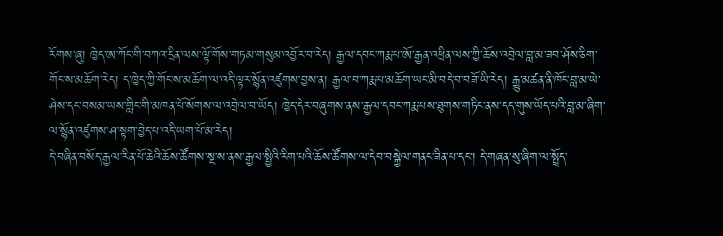རོགས་ཞུ། ཁྱེད་ཨ་ཀོང་གི་བཀའ་དྲིན་ལས་ལྟོ་གོས་གཏམ་གསུམ་འབྱོར་བ་རེད། རྒྱལ་དབང་ཀརྨ་པ་ཨོ་རྒྱན་འཕྲིན་ལས་ཀྱི་ཆོས་འབྲེལ་བླ་མ་ཟབ་ཤོས་ཅིག་གོང་ས་མཆོག་རེད། ད་ཁྱེད་ཀྱི་གོང་ས་མཆོག་ལ་འདི་ལྟར་སྙོན་འཛུགས་བྱས་ན། རྒྱལ་བ་ཀརྨ་པ་མཆོག་ཡང་མི་བདེ་བ་བཟོ་ཡི་རེད། རྒྱུ་མཚན་ནི་ཁོང་བླ་མ་ཡེ་ཤེས་དང་བསམ་ཡས་གླིང་གི་མཁན་པོ་སོགས་ལ་འབྲེལ་བ་ཡོད། ཁྱེད་དེར་བཞུགས་ནས་རྒྱལ་དབང་ཀརྨ་པས་ཐུགས་གཏིང་ནས་དད་གུས་ཡོད་པའི་བླ་མ་ཞིག་ལ་སྙོན་འཛུགས་ཤ་སྟག་བྱེད་པ་འདི་ཡག་པོ་མ་རེད།
དེ་བཞིན་བསོད་རྒྱལ་རིན་པོ་ཆེའི་ཆོས་ཚོགས་སྔ་ས་ནས་རྒྱལ་སྤྱིའི་རིག་པའི་ཆོས་ཚོགས་ལ་དེབ་བསྐྱེལ་གནང་ཟིན་པ་དང་། དེ་གཞན་སུ་ཞིག་ལ་སྤྲོད་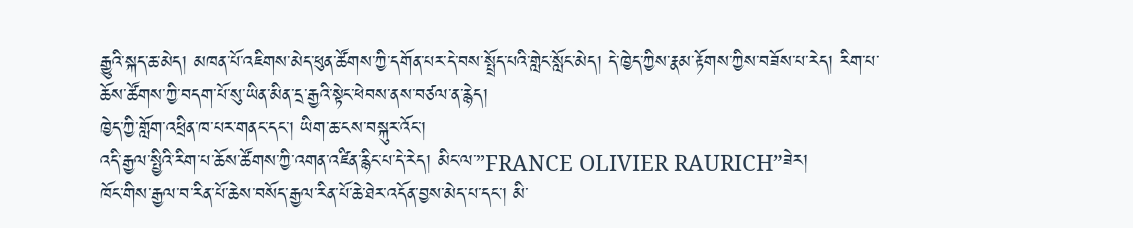རྒྱུའི་སྐད་ཆ་མེད། མཁན་པོ་འཇིགས་མེད་ཕུན་ཚོགས་ཀྱི་དགོན་པར་དེ་བས་སྤྲོད་པའི་གླེང་སློང་མེད། དེ་ཁྱེད་ཀྱིས་རྣམ་རྟོགས་ཀྱིས་བཟོས་པ་རེད། རིག་པ་ཆོས་ཚོགས་ཀྱི་བདག་པོ་སུ་ཡིན་མིན་དྲ་རྒྱའི་སྟེང་ཕེབས་ནས་བཙལ་ན་རྙེད།
ཁྱེད་ཀྱི་གློག་འཕྲིན་ཁ་པར་གནང་དང་། ཡིག་ཆ་ངས་བསྐུར་འོང་།
འདི་རྒྱལ་སྤྱིའི་རིག་པ་ཆོས་ཚོགས་ཀྱི་འགན་འཛིན་རྙིང་པ་དེ་རེད། མིང་ལ་”FRANCE OLIVIER RAURICH”ཟེར།
ཁོང་གིས་རྒྱལ་བ་རིན་པོ་ཆེས་བསོད་རྒྱལ་རིན་པོ་ཆེ་ཐེར་འདོན་བྱས་མེད་པ་དང་། མི་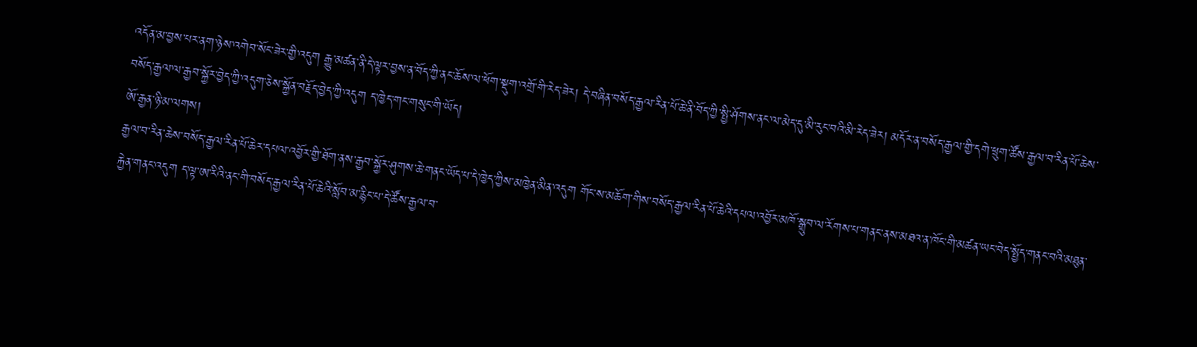འདོན་མ་བྱས་པར་ནག་ཉེས་འགེབ་སོང་ཟེར་གྱི་འདུག རྒྱུ་མཚན་ནི་དེ་ལྟར་བྱས་ན་བོད་ཀྱི་ནང་ཆོས་ལ་ཕོག་སྡུག་འགྲོ་གི་རེད་ཟེར། དེ་བཞིན་བསོད་རྒྱལ་རིན་པོ་ཆེ་ནི་བོད་ཀྱི་སྤྱི་ཤོགས་ནང་ལ་མེད་དུ་མི་རུང་བའི་མི་རེད་ཟེར། མདོར་ན་བསོད་རྒྱལ་གྱི་དགེ་ཕྲུག་ཚོས་རྒྱལ་བ་རིན་པོ་ཆེས་བསོད་རྒྱལ་ལ་རྒྱབ་སྐྱོར་བྱེད་ཀྱི་འདུག་ཅེས་སྐྱོན་བརྗོད་བྱེད་ཀྱི་འདུག ད་ཁྱེད་གང་གསུང་གི་ཡོད།
ཨོ་རྒྱན་ཉི་མ་ལགས།
རྒྱལ་བ་རིན་ཆེས་བསོད་རྒྱལ་རིན་པོ་ཆེར་དཔལ་འབྱོར་གྱི་ཐོག་ནས་རྒྱབ་སྐྱོར་ཤུགས་ཆེ་གནང་ཡོད་པ་དེ་ཁྱེད་ཀྱིས་མཁྱེན་མིན་འདུག གོང་ས་མཆོག་གིས་བསོད་རྒྱལ་རིན་པོ་ཆེའི་དཔལ་འབྱོར་མཁོ་སྒྲུབ་ལ་རོགས་པ་གནང་ནས་མཐའ་ན་ཁོང་གི་མཚན་ཡང་བེད་སྤྱོད་གནང་བའི་མཐུན་རྐྱེན་གནང་འདུག ད་ལྟ་ཨ་རིའི་ནང་གི་བསོད་རྒྱལ་རིན་པོ་ཆེའི་སློབ་མ་རྙིང་པ་དེ་ཚོས་རྒྱལ་བ་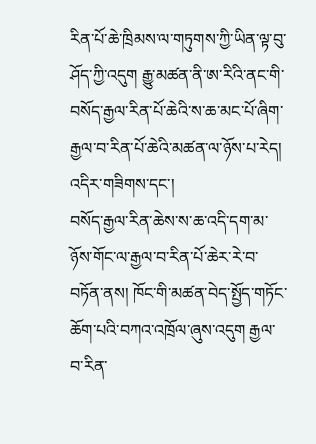རིན་པོ་ཆེ་ཁྲིམས་ལ་གཏུགས་ཀྱི་ཡིན་ལྟ་བུ་ཤོད་ཀྱི་འདུག རྒྱུ་མཚན་ནི་ཨ་རིའི་ནང་གི་བསོད་རྒྱལ་རིན་པོ་ཆེའི་ས་ཆ་མང་པོ་ཞིག་རྒྱལ་བ་རིན་པོ་ཆེའི་མཚན་ལ་ཉོས་པ་རེད། འདིར་གཟིགས་དང་།
བསོད་རྒྱལ་རིན་ཆེས་ས་ཆ་འདི་དག་མ་ཉོས་གོང་ལ་རྒྱལ་བ་རིན་པོ་ཆེར་རེ་བ་བཏོན་ནས། ཁོང་གི་མཚན་བེད་སྤྱོད་གཏོང་ཆོག་པའི་བཀའ་འཁྲོལ་ཞུས་འདུག རྒྱལ་བ་རིན་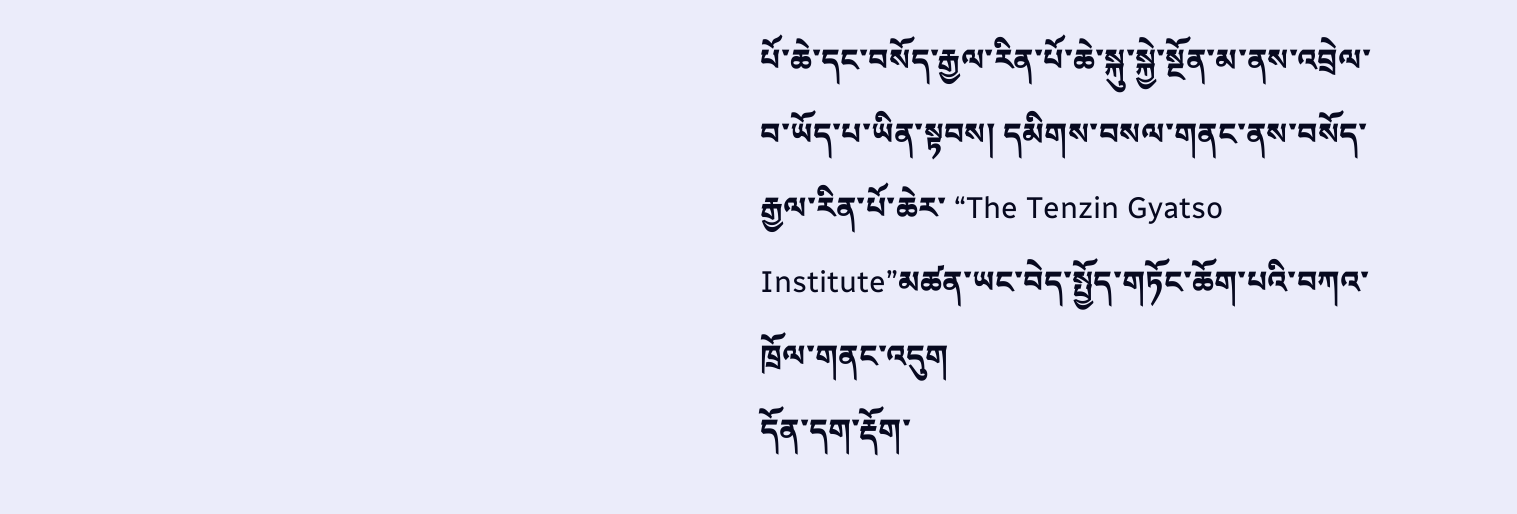པོ་ཆེ་དང་བསོད་རྒྱལ་རིན་པོ་ཆེ་སྐུ་སྐྱེ་སྔོན་མ་ནས་འབྲེལ་བ་ཡོད་པ་ཡིན་སྟབས། དམིགས་བསལ་གནང་ནས་བསོད་རྒྱལ་རིན་པོ་ཆེར་ “The Tenzin Gyatso Institute”མཚན་ཡང་བེད་སྤྱོད་གཏོང་ཆོག་པའི་བཀའ་ཁྲོལ་གནང་འདུག
དོན་དག་རྡོག་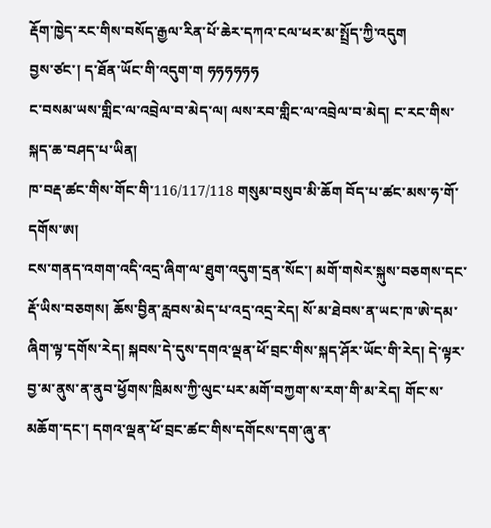རྡོག་ཁྱེད་རང་གིས་བསོད་རྒྱལ་རིན་པོ་ཆེར་དཀའ་ངལ་ཕར་མ་སྤྲོད་ཀྱི་འདུག
བྱས་ཙང་། ད་ཐོན་ཡོང་གི་འདུག་ག ཧཧཧཧཧཧ
ང་བསམ་ཡས་གླིང་ལ་འབྲེལ་བ་མེད་ལ། ལས་རབ་གླིང་ལ་འབྲེལ་བ་མེད། ང་རང་གིས་སྐད་ཆ་བཤད་པ་ཡིན།
ཁ་བརྡ་ཚང་གིས་གོང་གི་116/117/118 གསུམ་བསུབ་མི་ཆོག བོད་པ་ཚང་མས་ཧ་གོ་དགོས་ཨ།
ངས་གནད་འགག་འདི་འདྲ་ཞིག་ལ་ཐུག་འདུག་དྲན་སོང་། མགོ་གསེར་སྐུས་བཅགས་དང་རྡོ་ཡིས་བཅགས། ཆོས་བྱིན་རླབས་མེད་པ་འདྲ་འདྲ་རེད། སོ་མ་ཐེབས་ན་ཡང་ཁ་ཨེ་དམ་ཞིག་ལྟ་དགོས་རེད། སྐབས་དེ་དུས་དགའ་ལྡན་ཕོ་བྲང་གིས་སྐད་ཤོར་ཡོང་གི་རེད། དེ་ལྟར་བྱ་མ་ནུས་ན་ནུབ་ཕྱོགས་ཁྲིམས་ཀྱི་ལུང་པར་མགོ་བཀྱག་ས་རག་གི་མ་རེད། གོང་ས་མཆོག་དང་། དགའ་ལྡན་ཕོ་བྲང་ཚང་གིས་དགོངས་དག་ཞུ་ན་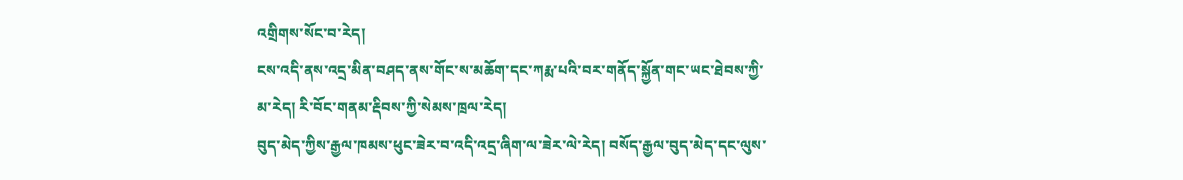འགྲིགས་སོང་བ་རེད།
ངས་འདི་ནས་འདྲ་མིན་བཤད་ནས་གོང་ས་མཆོག་དང་ཀརྨ་པའི་བར་གནོད་སྐྱོན་གང་ཡང་ཐེབས་ཀྱི་མ་རེད། རི་བོང་གནམ་རྡིབས་ཀྱི་སེམས་ཁྲལ་རེད།
བུད་མེད་ཀྱིས་རྒྱལ་ཁམས་ཕུང་ཟེར་བ་འདི་འདྲ་ཞིག་ལ་ཟེར་ལེ་རེད། བསོད་རྒྱལ་བུད་མེད་དང་ལུས་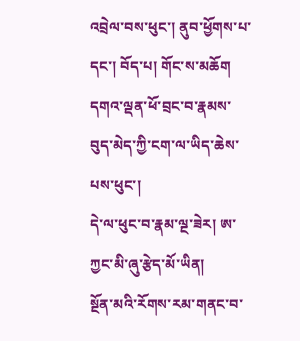འབྲེལ་བས་ཕུང་། ནུབ་ཕྱོགས་པ་དང་། བོད་པ། གོང་ས་མཆོག དགའ་ལྡན་ཕོ་བྲང་བ་རྣམས་བུད་མེད་ཀྱི་ངག་ལ་ཡིད་ཆེས་པས་ཕུང་།
དེ་ལ་ཕུང་བ་རྣམ་ལྔ་ཟེར། ཨ་ཀྱང་མི་ཞུ་རྩེད་མོ་ཡིན།
སྔོན་མའི་རོགས་རམ་གནང་བ་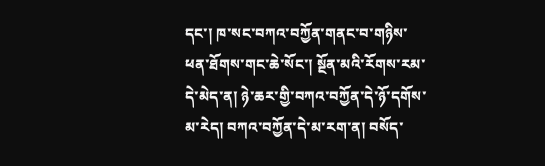དང་། ཁ་སང་བཀའ་བཀྱོན་གནང་བ་གཉིས་ཕན་ཐོགས་གང་ཆེ་སོང་། སྔོན་མའི་རོགས་རམ་དེ་མེད་ན། ཉེ་ཆར་གྱི་བཀའ་བཀྱོན་དེ་ཉོ་དགོས་མ་རེད། བཀའ་བཀྱོན་དེ་མ་རག་ན། བསོད་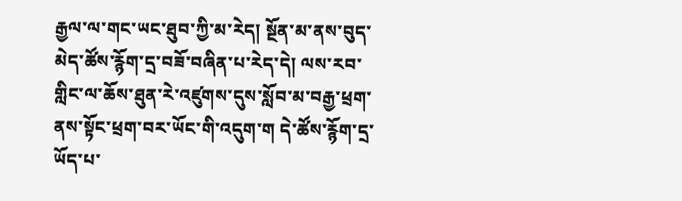རྒྱལ་ལ་གང་ཡང་ཐུབ་ཀྱི་མ་རེད། སྔོན་མ་ནས་བུད་མེད་ཚོས་རྙོག་དྲ་བཟོ་བཞིན་པ་རེད་དེ། ལས་རབ་གླིང་ལ་ཆོས་ཐུན་རེ་འཛུགས་དུས་སློབ་མ་བརྒྱ་ཕྲག་ནས་སྟོང་ཕྲག་བར་ཡོང་གི་འདུག་ག དེ་ཚོས་རྙོག་དྲ་ཡོད་པ་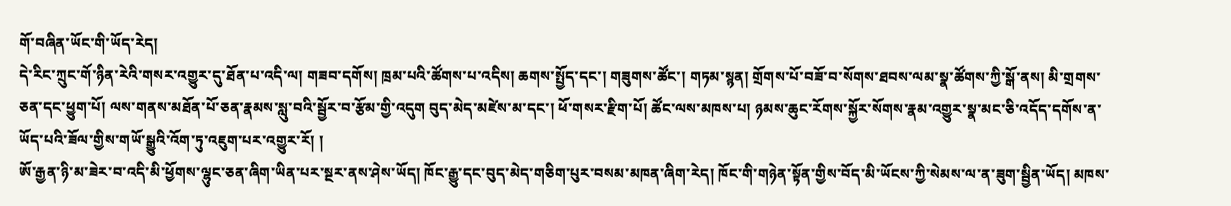གོ་བཞིན་ཡོང་གི་ཡོད་རེད།
དེ་རིང་ཀྲུང་གོ་ཉིན་རེའི་གསར་འགྱུར་དུ་ཐོན་པ་འདི་ལ། གཟབ་དགོས། ཁྲམ་པའི་ཚོགས་པ་འདིས། ཆགས་སྤྱོད་དང་། གཟུགས་ཚོང་། གཏམ་སྙན། གྲོགས་པོ་བཟོ་བ་སོགས་ཐབས་ལམ་སྣ་ཚོགས་ཀྱི་སྒོ་ནས། མི་གྲགས་ཅན་དང་ཕྱུག་པོ། ལས་གནས་མཐོན་པོ་ཅན་རྣམས་སླུ་བའི་སྦྱོར་བ་རྩོམ་གྱི་འདུག བུད་མེད་མཛེས་མ་དང་། ཕོ་གསར་རྫིག་པོ། ཚོང་ལས་མཁས་པ། ཉམས་ཆུང་རོགས་སྐྱོར་སོགས་རྣམ་འགྱུར་སྣ་མང་ཅི་འདོད་དགོས་ན་ཡོད་པའི་ཟོལ་གྱིས་གཡོ་སྒྱུའི་འོག་ཏུ་འཇུག་པར་འགྱུར་རོ། །
ཨོ་རྒྱན་ཉི་མ་ཟེར་བ་འདི་མི་ཕྱོགས་ལྷུང་ཅན་ཞིག་ཡིན་པར་སྔར་ནས་ཤེས་ཡོད། ཁོང་རྒྱུ་དང་བུད་མེད་གཅིག་པུར་བསམ་མཁན་ཞིག་རེད། ཁོང་གི་གཉེན་སྟོན་གྱིས་བོད་མི་ཡོངས་ཀྱི་སེམས་ལ་ན་ཟུག་སྦྱིན་ཡོད། མཁས་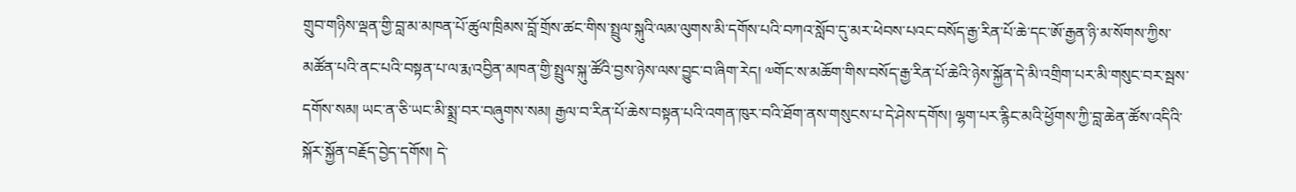གྲུབ་གཉིས་ལྡན་གྱི་བླ་མ་མཁན་པོ་ཚུལ་ཁྲིམས་བློ་གྲོས་ཚང་གིས་སྤྲུལ་སྐུའི་ལམ་ལུགས་མི་དགོས་པའི་བཀའ་སློབ་དུ་མར་ཕེབས་པའང་བསོད་རྒྱ་རིན་པོ་ཆེ་དང་ཨོ་རྒྱན་ཉི་མ་སོགས་ཀྱིས་མཚོན་པའི་ནང་པའི་བསྟན་པ་ལ་རྨ་འབྱིན་མཁན་གྱི་སྤྲུལ་སྐུ་ཚོའི་བྱས་ཉེས་ལས་བྱུང་བ་ཞིག་རེད། ༧གོང་ས་མཆོག་གིས་བསོད་རྒྱ་རིན་པོ་ཆེའི་ཉེས་སྐྱོན་དེ་མི་འགྲིག་པར་མི་གསུང་བར་སྦས་དགོས་སམ། ཡང་ན་ཅི་ཡང་མི་སྨྲ་བར་བཞུགས་སམ། རྒྱལ་བ་རིན་པོ་ཆེས་བསྟན་པའི་འགན་ཁུར་བའི་ཐོག་ནས་གསུངས་པ་དེ་ཤེས་དགོས། ལྷག་པར་རྙིང་མའི་ཕྱོགས་ཀྱི་བླ་ཆེན་ཚོས་འདིའི་སྐོར་སྐྱོན་བརྗོད་བྱེད་དགོས། དེ་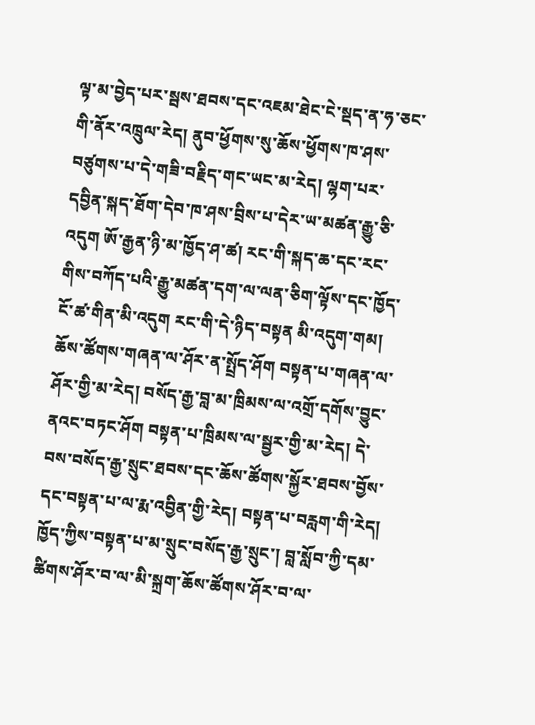ལྟ་མ་བྱེད་པར་སྦས་ཐབས་དང་འཇམ་ཐེང་ངེ་སྡད་ན་ཧ་ཅང་གི་ནོར་འཁྲུལ་རེད། ནུབ་ཕྱོགས་སུ་ཆོས་ཕྱོགས་ཁ་ཤས་བཙུགས་པ་དེ་གཟི་བརྗིད་གང་ཡང་མ་རེད། ལྷག་པར་དབྱིན་སྐད་ཐོག་དེབ་ཁ་ཤས་བྲིས་པ་དེར་ཡ་མཚན་རྒྱུ་ཅི་འདུག ཨོ་རྒྱན་ཉི་མ་ཁྱོད་ཤ་ཚ། རང་གི་སྐད་ཆ་དང་རང་གིས་བཀོད་པའི་རྒྱུ་མཚན་དག་ལ་ལན་ཅིག་ལྟོས་དང་ཁྱོད་ངོ་ཚ་གིན་མི་འདུག རང་གི་དེ་ཉིད་བསྟན མི་འདུག་གམ། ཆོས་ཚོགས་གཞན་ལ་ཤོར་ན་སྤྲོད་ཤོག བསྟན་པ་གཞན་ལ་ཤོར་གྱི་མ་རེད། བསོད་རྒྱ་བླ་མ་ཁྲིམས་ལ་འགྲོ་དགོས་བྱུང་ནའང་བཏང་ཤོག བསྟན་པ་ཁྲིམས་ལ་སྦྱར་གྱི་མ་རེད། དེ་བས་བསོད་རྒྱ་སྲུང་ཐབས་དང་ཆོས་ཚོགས་སྐྱོར་ཐབས་བྱོས་དང་བསྟན་པ་ལ་རྨ་འབྱིན་གྱི་རེད། བསྟན་པ་བརླག་གི་རེད། ཁྱོད་ཀྱིས་བསྟན་པ་མ་སྲུང་བསོད་རྒྱ་སྲུང་། བླ་སློབ་ཀྱི་དམ་ཚིགས་ཤོར་བ་ལ་མི་སྐྲག་ཆོས་ཚོགས་ཤོར་བ་ལ་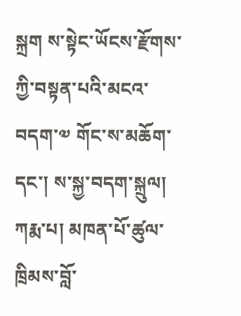སྐྲག ས་སྟེང་ཡོངས་རྫོགས་ཀྱི་བསྟན་པའི་མངའ་བདག་༧ གོང་ས་མཆོག་དང་། ས་སྐྱ་བདག་སྐྲུལ། ཀརྨ་པ། མཁན་པོ་ཚུལ་ཁྲིམས་བློ་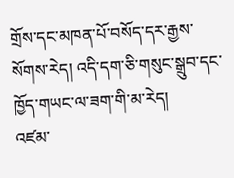གྲོས་དང་མཁན་པོ་བསོད་དར་རྒྱས་སོགས་རེད། འདི་དག་ཅི་གསུང་སྒྲུབ་དང་ཁྱོད་གཡང་ལ་ཟག་གི་མ་རེད།
འཛམ་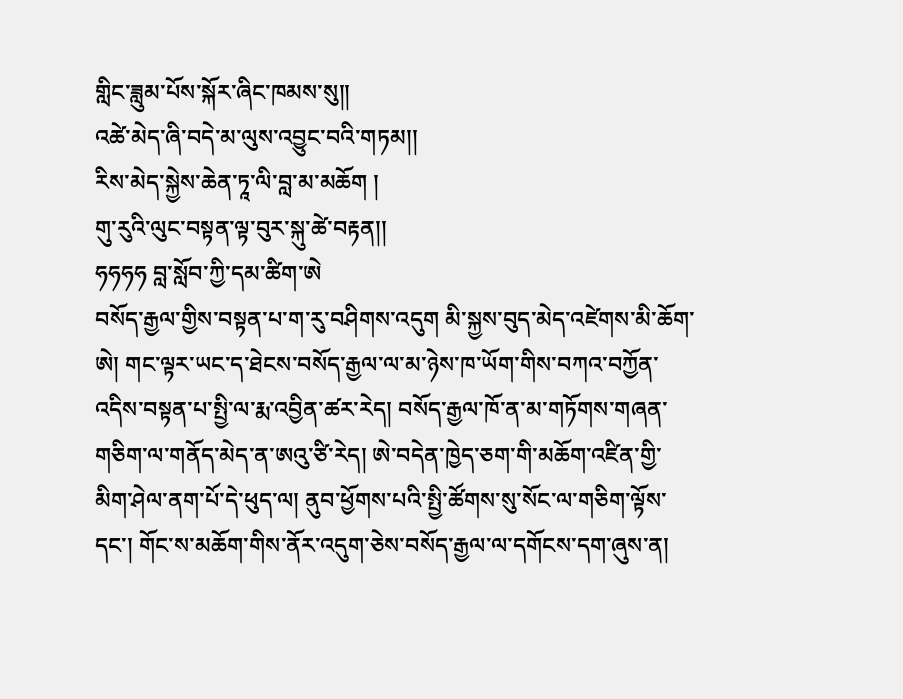གླིང་ཟླུམ་པོས་སྐོར་ཞིང་ཁམས་སུ།།
འཚེ་མེད་ཞི་བདེ་མ་ལུས་འབྱུང་བའི་གཏམ།།
རིས་མེད་སྐྱེས་ཆེན་ཏཱ་ལི་བླ་མ་མཆོག །
གུ་རུའི་ལུང་བསྟན་ལྟ་བུར་སྐུ་ཚེ་བརྟན།།
ཧཧཧཧ བླ་སློབ་ཀྱི་དམ་ཚིག་ཨེ
བསོད་རྒྱལ་གྱིས་བསྟན་པ་ག་རུ་བཤིགས་འདུག མི་སྐྱས་བུད་མེད་འཛེགས་མི་ཆོག་ཨེ། གང་ལྟར་ཡང་ད་ཐེངས་བསོད་རྒྱལ་ལ་མ་ཉེས་ཁ་ཡོག་གིས་བཀའ་བཀྱོན་འདིས་བསྟན་པ་སྤྱི་ལ་རྨ་འབྱིན་ཚར་རེད། བསོད་རྒྱལ་ཁོ་ན་མ་གཏོགས་གཞན་གཅིག་ལ་གནོད་མེད་ན་ཨའུ་ཙི་རེད། ཨེ་བདེན་ཁྱེད་ཅག་གི་མཆོག་འཛིན་གྱི་མིག་ཤེལ་ནག་པོ་དེ་ཕུད་ལ། ནུབ་ཕྱོགས་པའི་སྤྱི་ཚོགས་སུ་སོང་ལ་གཅིག་ལྟོས་དང་། གོང་ས་མཆོག་གིས་ནོར་འདུག་ཅེས་བསོད་རྒྱལ་ལ་དགོངས་དག་ཞུས་ན།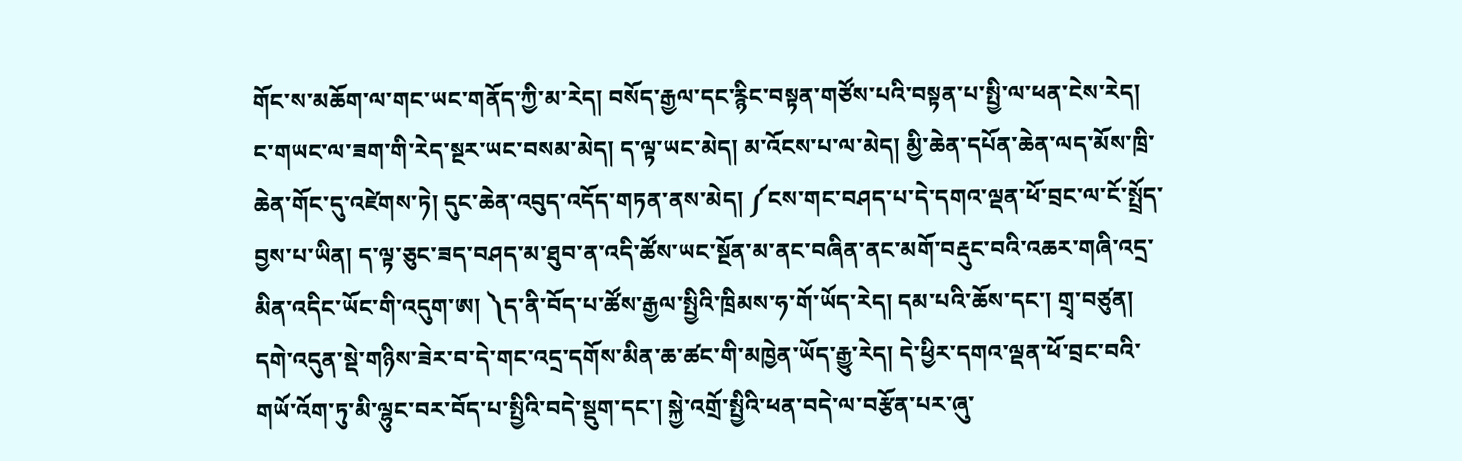གོང་ས་མཆོག་ལ་གང་ཡང་གནོད་ཀྱི་མ་རེད། བསོད་རྒྱལ་དང་རྙིང་བསྟན་གཙོས་པའི་བསྟན་པ་སྤྱི་ལ་ཕན་ངེས་རེད།
ང་གཡང་ལ་ཟག་གི་རེད་སྔར་ཡང་བསམ་མེད། ད་ལྟ་ཡང་མེད། མ་འོངས་པ་ལ་མེད། མྱི་ཆེན་དཔོན་ཆེན་ལད་མོས་ཁྲི་ཆེན་གོང་དུ་འཛེགས་ཏེ། དུང་ཆེན་འབུད་འདོད་གཏན་ནས་མེད། ༼ངས་གང་བཤད་པ་དེ་དགའ་ལྡན་ཕོ་བྲང་ལ་ངོ་སྤྲོད་བྱས་པ་ཡིན། ད་ལྟ་ཅུང་ཟད་བཤད་མ་ཐུབ་ན་འདི་ཚོས་ཡང་སྔོན་མ་ནང་བཞིན་ནང་མགོ་བརྡུང་བའི་འཆར་གཞི་འདྲ་མིན་འདིང་ཡོང་གི་འདུག་ཨ། ༽ད་ནི་བོད་པ་ཚོས་རྒྱལ་སྤྱིའི་ཁྲིམས་ཧ་གོ་ཡོད་རེད། དམ་པའི་ཆོས་དང་། གྲྭ་བཙུན། དགེ་འདུན་སྡེ་གཉིས་ཟེར་བ་དེ་གང་འདྲ་དགོས་མིན་ཆ་ཚང་གི་མཁྱེན་ཡོད་རྒྱུ་རེད། དེ་ཕྱིར་དགའ་ལྡན་ཕོ་བྲང་བའི་གཡོ་འོག་ཏུ་མི་ལྷུང་བར་བོད་པ་སྤྱིའི་བདེ་སྡུག་དང་། སྐྱེ་འགྲོ་སྤྱིའི་ཕན་བདེ་ལ་བརྩོན་པར་ཞུ་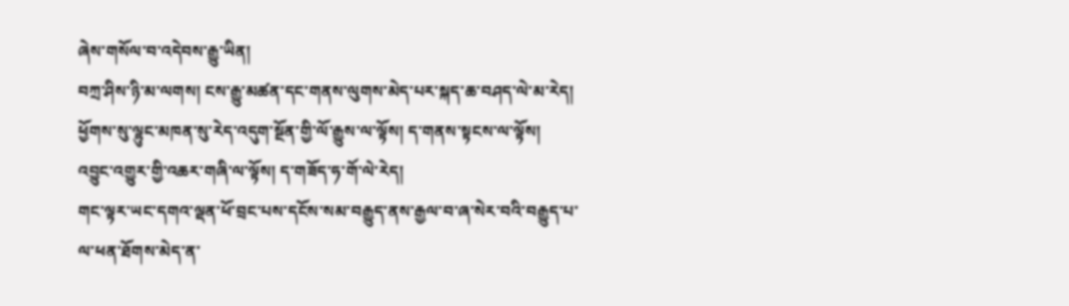ཞེས་གསོལ་བ་འདེབས་རྒྱུ་ཡིན།
བཀྲ་ཤིས་ཉི་མ་ལགས། ངས་རྒྱུ་མཚན་དང་གནས་ལུགས་མེད་པར་སྐད་ཆ་བཤད་ལེ་མ་རེད།
ཕྱོགས་སུ་ལྷུང་མཁན་སུ་རེད་འདུག་སྔོན་གྱི་ལོ་རྒྱུས་ལ་ལྟོས། ད་གནས་སྟངས་ལ་ལྟོས། འབྱུང་འགྱུར་གྱི་འཆར་གཞི་ལ་ལྟོས། ད་གཟོད་ཧ་གོ་ལེ་རེད།
གང་ལྟར་ཡང་དགའ་ལྡན་ཕོ་བྲང་པས་དངོས་སམ་བརྒྱུད་ནས་རྒྱལ་བ་ཞ་སེར་བའི་བརྒྱུད་པ་ལ་ཕན་ཐོགས་མེད་ན་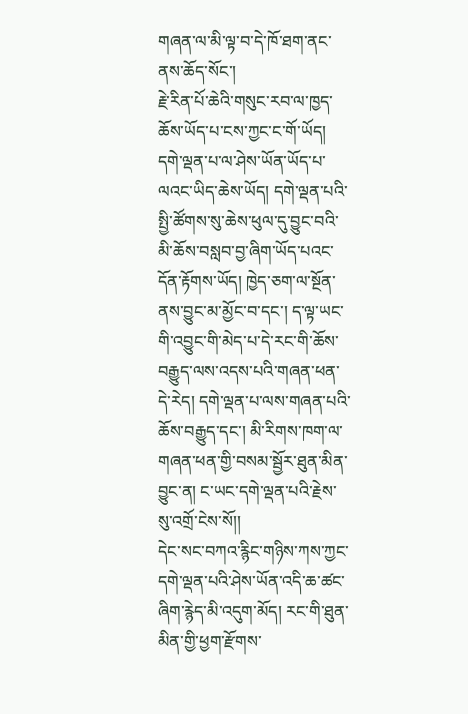གཞན་ལ་མི་ལྟ་བ་དེ་ཁོ་ཐག་ནང་ནས་ཆོད་སོང་།
རྗེ་རིན་པོ་ཆེའི་གསུང་རབ་ལ་ཁྱད་ཆོས་ཡོད་པ་ངས་ཀྱང་ང་གོ་ཡོད། དགེ་ལྡན་པ་ལ་ཤེས་ཡོན་ཡོད་པ་ལའང་ཡིད་ཆེས་ཡོད། དགེ་ལྡན་པའི་སྤྱི་ཚོགས་སུ་ཆེས་ཕུལ་དུ་བྱུང་བའི་མི་ཆོས་བསླབ་བྱ་ཞིག་ཡོད་པའང་དོན་རྟོགས་ཡོད། ཁྱེད་ཅག་ལ་སྔོན་ནས་བྱུང་མ་མྱོང་བ་དང་། ད་ལྟ་ཡང་གི་འབྱུང་གི་མེད་པ་དེ་རང་གི་ཆོས་བརྒྱུད་ལས་འདས་པའི་གཞན་ཕན་དེ་རེད། དགེ་ལྡན་པ་ལས་གཞན་པའི་ཆོས་བརྒྱུད་དང་། མི་རིགས་ཁག་ལ་གཞན་ཕན་གྱི་བསམ་སྦྱོར་ཐུན་མིན་བྱུང་ན། ང་ཡང་དགེ་ལྡན་པའི་རྗེས་སུ་འགྲོ་ངེས་སོ།།
དེང་སང་བཀའ་རྙིང་གཉིས་ཀས་ཀྱང་དགེ་ལྡན་པའི་ཤེས་ཡོན་འདི་ཆ་ཚང་ཞིག་རྙེད་མི་འདུག་མོད། རང་གི་ཐུན་མིན་གྱི་ཕྱག་རྫོགས་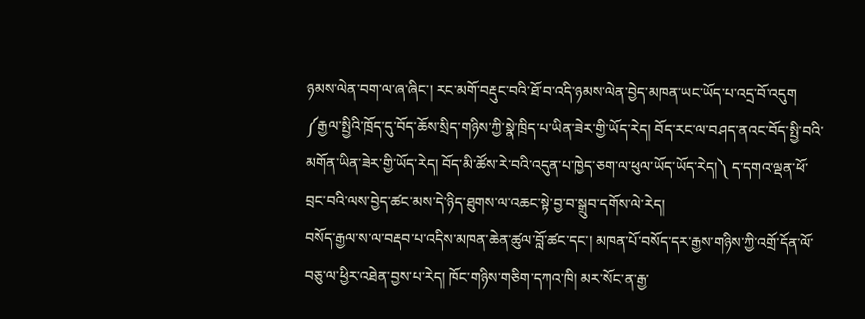ཉམས་ལེན་བག་ལ་ཞ་ཞིང་། རང་མགོ་བརྡུང་བའི་ཐོ་བ་འདི་ཉམས་ལེན་བྱེད་མཁན་ཡང་ཡོད་པ་འདྲ་བོ་འདུག
༼རྒྱལ་སྤྱིའི་ཁྲོད་དུ་བོད་ཆོས་སྲིད་གཉིས་ཀྱི་སྣེ་ཁྲིད་པ་ཡིན་ཟེར་གྱི་ཡོད་རེད། བོད་རང་ལ་བཤད་ནའང་བོད་སྤྱི་བའི་མགོན་ཡིན་ཟེར་གྱི་ཡོད་རེད། བོད་མི་ཚོས་རེ་བའི་འདུན་པ་ཁྱེད་ཅག་ལ་ཕུལ་ཡོད་ཡོད་རེད།༽ ད་དགའ་ལྡན་ཕོ་བྲང་བའི་ལས་བྱེད་ཚང་མས་དེ་ཉིད་ཐུགས་ལ་འཆང་སྟེ་བྱ་བ་སྒྲུབ་དགོས་ལེ་རེད།
བསོད་རྒྱལ་ས་ལ་བརྡབ་པ་འདིས་མཁན་ཆེན་ཚུལ་བློ་ཚང་དང་། མཁན་པོ་བསོད་དར་རྒྱས་གཉིས་ཀྱི་འགྲོ་དོན་ལོ་བཅུ་ལ་ཕྱིར་འཐེན་བྱས་པ་རེད། ཁོང་གཉིས་གཅིག་དཀའ་ཁི། མར་སོང་ན་རྒྱ་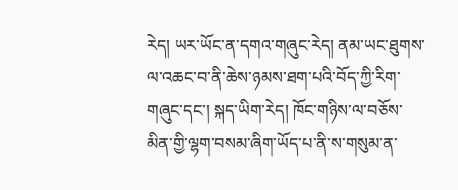རེད། ཡར་ཡོང་ན་དགའ་གཞུང་རེད། ནམ་ཡང་ཐུགས་ལ་འཆང་བ་ནི་ཆེས་ཉམས་ཐག་པའི་བོད་ཀྱི་རིག་གཞུང་དང་། སྐད་ཡིག་རེད། ཁོང་གཉིས་ལ་བཅོས་མིན་གྱི་ལྷག་བསམ་ཞིག་ཡོད་པ་ནི་ས་གསུམ་ན་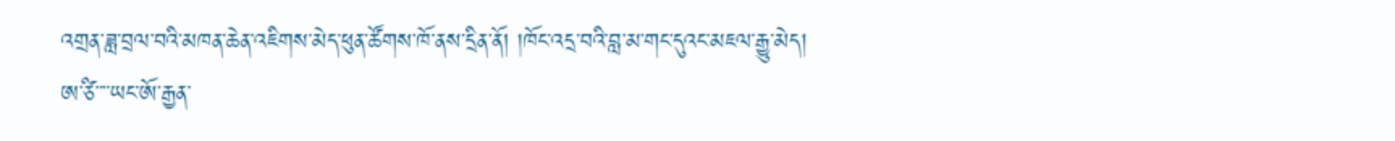འགྲན་ཟླ་བྲལ་བའི་མཁན་ཆེན་འཇིགས་མེད་ཕུན་ཚོགས་ཁོ་ནས་དྲིན་ནོ། །ཁོང་འདྲ་བའི་བླ་མ་གང་དུའང་མཇལ་རྒྱུ་མེད།
ཨ་ཙི་་་་ཡང་ཨོ་རྒྱན་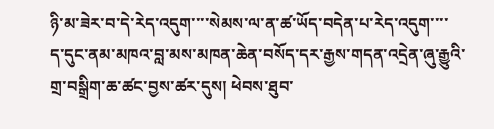ཉི་མ་ཟེར་བ་དེ་རེད་འདུག་་་་སེམས་ལ་ན་ཚ་ཡོད་བདེན་པ་རེད་འདུག་་་་
ད་དུང་ནམ་མཁའ་བླ་མས་མཁན་ཆེན་བསོད་དར་རྒྱས་གདན་འདྲེན་ཞུ་རྒྱུའི་གྲ་བསྒྲིག་ཆ་ཚང་བྱས་ཚར་དུས། ཕེབས་ཐུབ་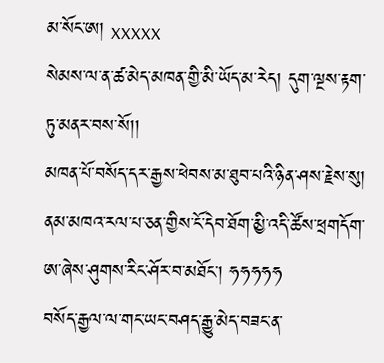མ་སོང་ཨ། xxxxx
སེམས་ལ་ན་ཚ་མེད་མཁན་གྱི་མི་ཡོད་མ་རེད། དུག་ལྔས་རྟག་ཏུ་མནར་བས་སོ།།
མཁན་པོ་བསོད་དར་རྒྱས་ཕེབས་མ་ཐུབ་པའི་ཉིན་ཤས་རྗེས་སུ། ནམ་མཁའ་རལ་པ་ཅན་གྱིས་ངོ་དེབ་ཐོག་མྱི་འདི་ཚོས་ཕྲགདོག་ཨ་ཞེས་ཤུགས་རིང་ཤོར་བ་མཐོང་། ཧཧཧཧཧ
བསོད་རྒྱལ་ལ་གང་ཡང་བཤད་རྒྱུ་མེད་བཟང་ན་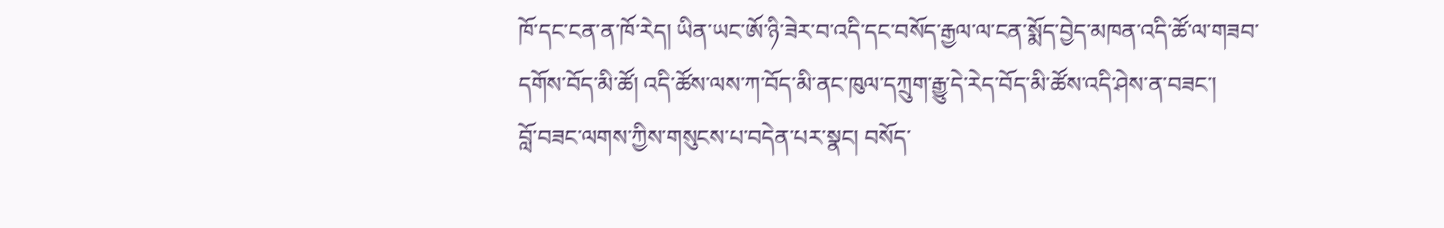ཁོ་དང་ངན་ན་ཁོ་རེད། ཡིན་ཡང་ཨོ་ཉི་ཟེར་བ་འདི་དང་བསོད་རྒྱལ་ལ་ངན་སྨོད་བྱེད་མཁན་འདི་ཚོ་ལ་གཟབ་དགོས་བོད་མི་ཚོ། འདི་ཚོས་ལས་ཀ་བོད་མི་ནང་ཁུལ་དཀྲུག་རྒྱུ་དེ་རེད་བོད་མི་ཚོས་འདི་ཤེས་ན་བཟང་།
བློ་བཟང་ལགས་ཀྱིས་གསུངས་པ་བདེན་པར་སྣང། བསོད་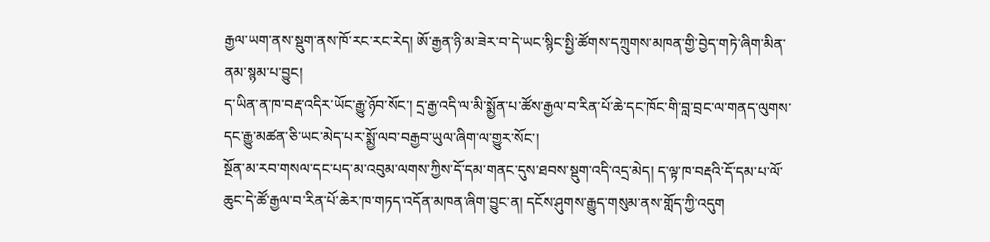རྒྱལ་ཡག་ནས་སྡུག་ནས་ཁོ་རང་རང་རེད། ཨོ་རྒྱན་ཉི་མ་ཟེར་བ་དེ་ཡང་སྙིང་སྤྱི་ཚོགས་དཀྲུགས་མཁན་གྱི་བྱེད་གཏེ་ཞིག་མིན་ནམ་སྙམ་པ་བྱུང།
ད་ཡིན་ན་ཁ་བརྡ་འདིར་ཡོང་རྒྱུ་ཉོབ་སོང་། དྲ་རྒྱ་འདི་ལ་མི་སྨྱོན་པ་ཚོས་རྒྱལ་བ་རིན་པོ་ཆེ་དང་ཁོང་གི་བླ་བྲང་ལ་གནད་ལུགས་དང་རྒྱུ་མཚན་ཅི་ཡང་མེད་པར་སྨྱོ་ལབ་བརྒྱབ་ཡུལ་ཞིག་ལ་གྱུར་སོང་།
སྔོན་མ་རབ་གསལ་དང་པད་མ་འབུམ་ལགས་ཀྱིས་དོ་དམ་གནང་དུས་ཐབས་སྡུག་འདི་འདྲ་མེད། ད་ལྟ་ཁ་བརྡའི་དོ་དམ་པ་ལོ་ཆུང་དེ་ཚོ་རྒྱལ་བ་རིན་པོ་ཆེར་ཁ་གཏད་འདོན་མཁན་ཞིག་བྱུང་ན། དངོས་ཤུགས་རྒྱུད་གསུམ་ནས་གློད་ཀྱི་འདུག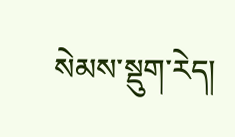སེམས་སྡུག་རེད།